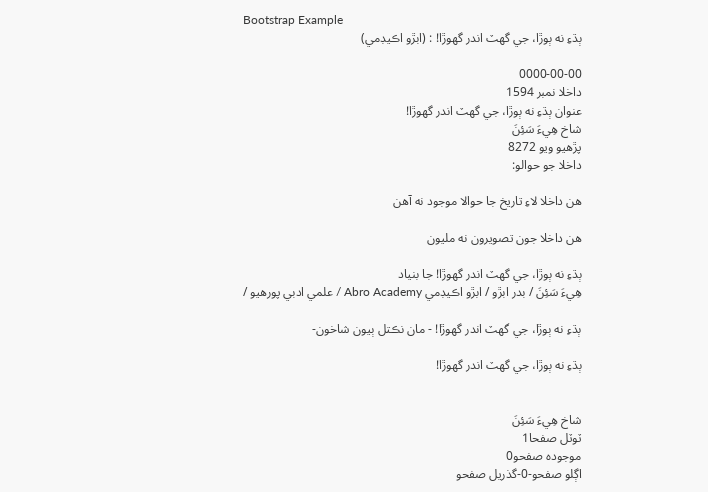Bootstrap Example
ٻڌءِ نه ٻوڙا، جي گهٽ اندر گهوڙا! : (ابڙو اڪيڊمي)

0000-00-00
داخلا نمبر 1594
عنوان ٻڌءِ نه ٻوڙا، جي گهٽ اندر گهوڙا!
شاخ هِيءَ سَئِنَ
پڙهيو ويو 8272
داخلا جو حوالو:

هن داخلا لاءِ تاريخ جا حوالا موجود نه آهن

هن داخلا جون تصويرون نه مليون

ٻڌءِ نه ٻوڙا، جي گهٽ اندر گهوڙا! جا بنياد
هِيءَ سَئِنَ / بدر ابڙو / ابڙو اڪيڊمي Abro Academy / علمي ادبي پورهيو /

ٻڌءِ نه ٻوڙا، جي گهٽ اندر گهوڙا! - مان نڪتل ٻيون شاخون-

ٻڌءِ نه ٻوڙا، جي گهٽ اندر گهوڙا!


شاخ هِيءَ سَئِنَ
ٽوٽل صفحا1
موجودہ صفحو0
اڳلو صفحو-0-گذريل صفحو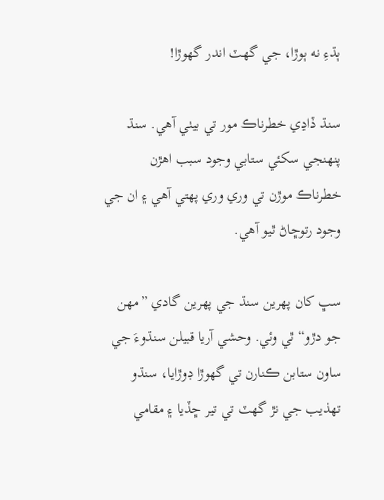ٻڌءِ نه ٻوڙا، جي گهٽ اندر گهوڙا!

سنڌ ڏاڍي خطرناڪ مور تي بيٺي آهي. سنڌ پنهنجي سکئي ستابي وجود سبب اهڙن خطرناڪ موڙن تي وري وري پهتي آهي ۽ ان جي وجود رتوڇاڻ ٿيو آهي.

سڀ کان پهرين سنڌ جي پهرين گادي ”مهن جو دڙو“ ٿي وئي. وحشي آريا قبيلن سنڌوءَ جي ساون ستابن ڪنارن تي گهوڙا ڊوڙايا، سنڌو تهذيب جي نڙ گهٽ تي تير ڇڏيا ۽ مقامي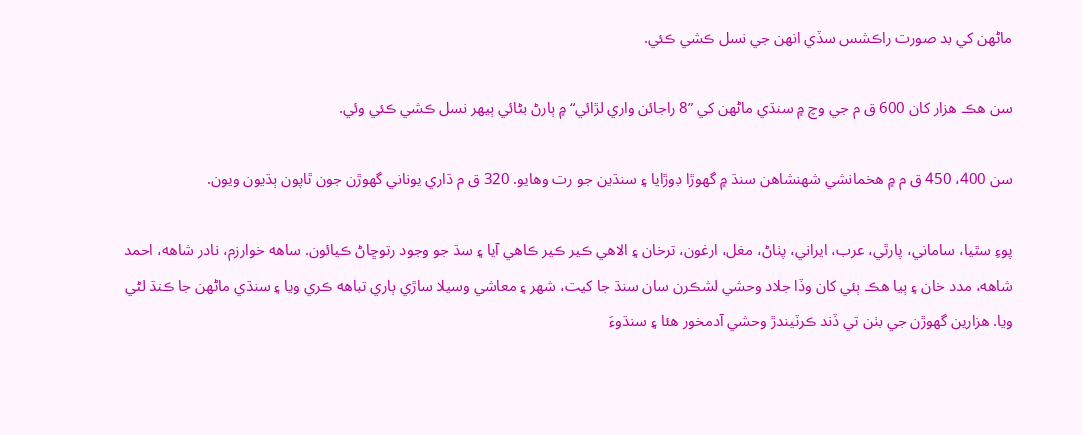ماڻهن کي بد صورت راڪشس سڏي انهن جي نسل ڪشي ڪئي.

سن هڪ هزار کان 600 ق م جي وچ ۾ سنڌي ماڻهن کي ”8 راجائن واري لڙائي“ ۾ ٻارڻ بڻائي ٻيهر نسل ڪشي ڪئي وئي.

سن 400، 450 ق م ۾ هخمانشي شهنشاهن سنڌ ۾ گهوڙا ڊوڙايا ۽ سنڌين جو رت وهايو. 320 ق م ڌاري يوناني گهوڙن جون ٿاپون ٻڌيون ويون.

پوءِ سٿيا، ساماني، پارٿي، عرب، ايراني، پٺاڻ، مغل، ارغون، ترخان ۽ الاهي ڪير ڪير ڪاهي آيا ۽ سڌ جو وجود رتوڇاڻ ڪيائون. ساهه خوارزم، نادر شاهه، احمد شاهه، مدد خان ۽ ٻيا هڪ ٻئي کان وڏا جلاد وحشي لشڪرن سان سنڌ جا کيت، شهر ۽ معاشي وسيلا ساڙي ٻاري تباهه ڪري ويا ۽ سنڌي ماڻهن جا ڪنڌ لڻي ويا. هزارين گهوڙن جي بٺن تي ڏند ڪرٽيندڙ وحشي آدمخور هئا ۽ سنڌوءَ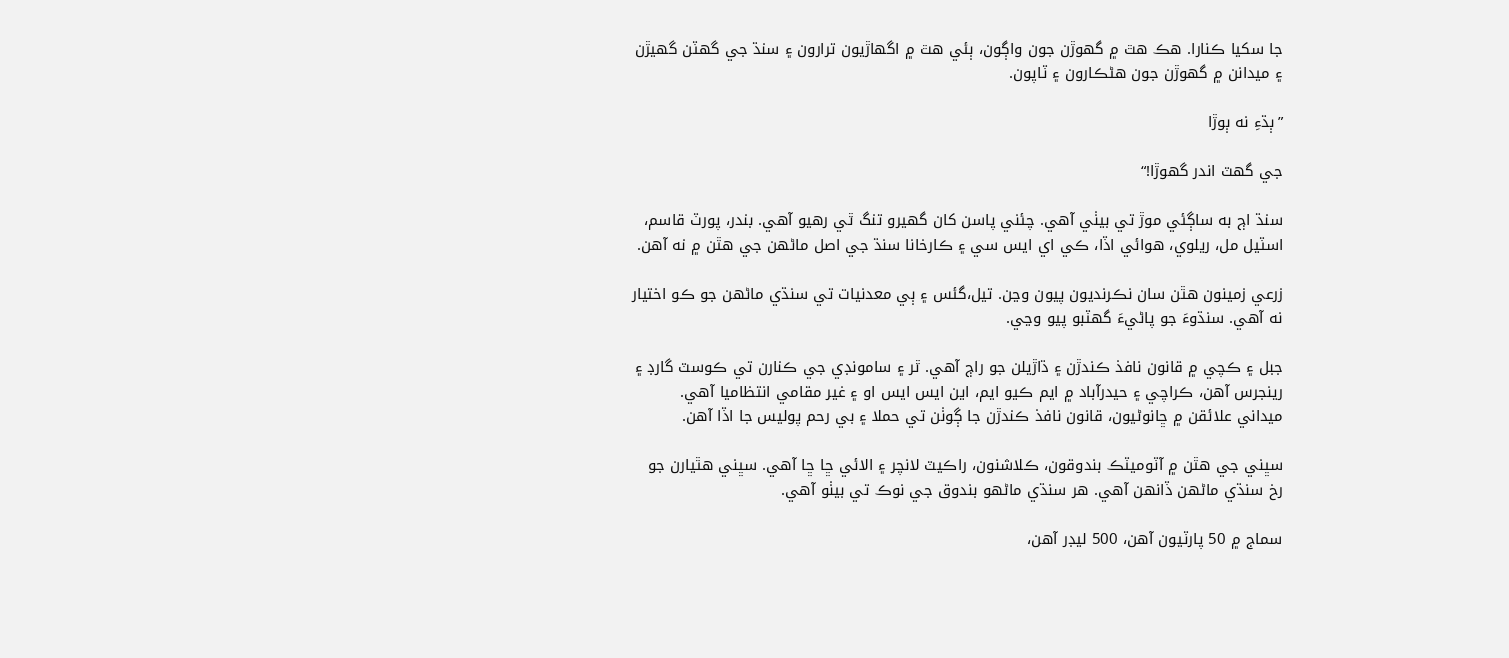جا سکيا ڪنارا. هڪ هٿ ۾ گهوڙن جون واڳون، ٻئي هٿ ۾ اگهاڙيون ترارون ۽ سنڌ جي گهٽن گهيڙن ۽ ميدانن ۾ گهوڙن جون هڻڪارون ۽ ٽاپون.

”ٻڌءِ نه ٻوڙا

جي گهٽ اندر گهوڙا!“

سنڌ اڄ به ساڳئي موڙ تي بيٺي آهي. چئني پاسن کان گهيرو تنگ ٿي رهيو آهي. بندر، پورٽ قاسم، اسٽيل مل، ريلوي، هوائي اڏا، ڪي اي ايس سي ۽ ڪارخانا سنڌ جي اصل ماڻهن جي هٿن ۾ نه آهن.

زرعي زمينون هٿن سان نڪرنديون پيون وڃن. تيل،گئس ۽ ٻي معدنيات تي سنڌي ماڻهن جو ڪو اختيار نه آهي. سنڌوءَ جو پاڻيءَ گهٽبو پيو وڃي.

جبل ۽ ڪچي ۾ قانون نافذ ڪندڙن ۽ ڌاڙيلن جو راڄ آهي. ٿر ۽ سامونڊي جي ڪنارن تي ڪوسٽ گارڊ ۽ رينجرس آهن، ڪراچي ۽ حيدرآباد ۾ ايم ڪيو ايم، اين ايس ايس او ۽ غير مقامي انتظاميا آهي. ميداني علائقن ۾ ڇانوڻيون، قانون نافذ ڪندڙن جا ڳوٺن تي حملا ۽ بي رحم پوليس جا اڏا آهن.

سڀني جي هٿن ۾ آٽوميٽڪ بندوقون، ڪلاشنون، راڪيٽ لانچر ۽ الائي ڇا ڇا آهي. سڀني هٿيارن جو رخ سنڌي ماڻهن ڏانهن آهي. هر سنڌي ماڻهو بندوق جي نوڪ تي بيٺو آهي.

سماج ۾ 50 پارٽيون آهن، 500 ليڊر آهن،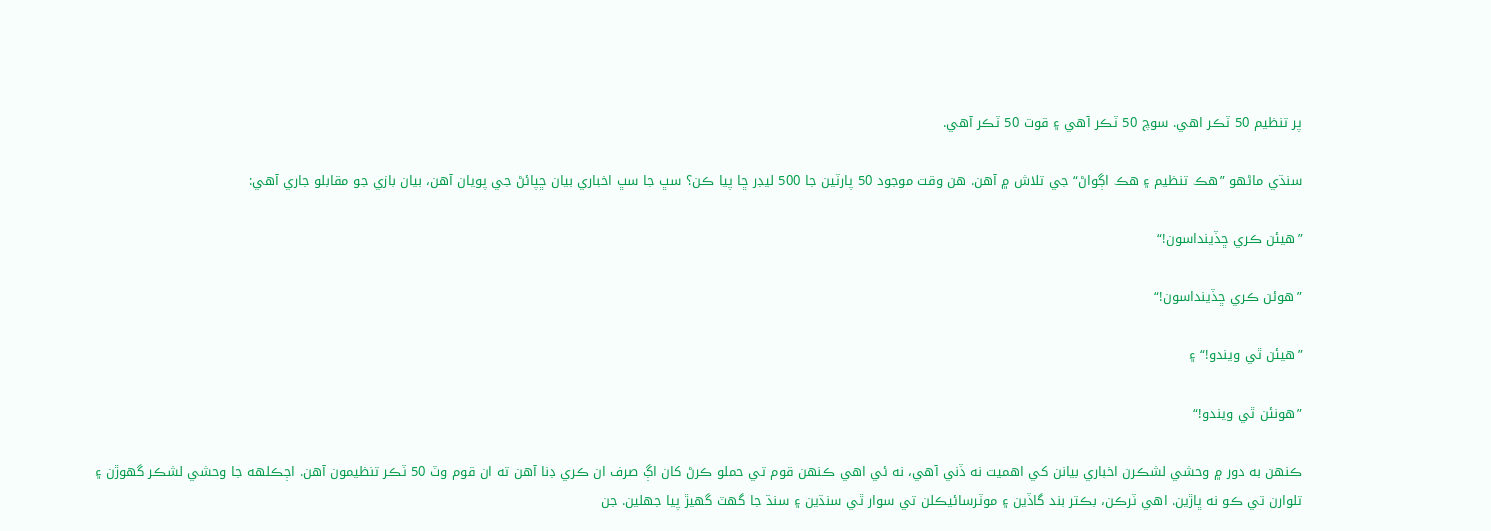پر تنظيم 50 ٽڪر اهي. سوچ 50 ٽڪر آهي ۽ قوت 50 ٽڪر آهي.

سنڌي ماڻهو ”هڪ تنظيم ۽ هڪ اڳواڻ“ جي تلاش ۾ آهن. هن وقت موجود 50 پارٽين جا 500 ليڊر ڇا پيا ڪن؟ سڀ جا سڀ اخباري بيان ڇپائڻ جي پويان آهن، بيان بازي جو مقابلو جاري آهي:

”هيئن ڪري ڇڏينداسون!“

”هوئن ڪري ڇڏينداسون!“

”هيئن ٿي ويندو!“ ۽

”هونئن ٿي ويندو!“

ڪنهن به دور ۾ وحشي لشڪرن اخباري بيانن کي اهميت نه ڏني آهي، نه ئي اهي ڪنهن قوم تي حملو ڪرڻ کان اڳ صرف ان ڪري ڊنا آهن ته ان قوم وٽ 50 ٽڪر تنظيمون آهن. اڄڪلهه جا وحشي لشڪر گهوڙن ۽ تلوارن تي ڪو نه ڀاڙين. اهي ٽرڪن، بڪتر بند گاڏين ۽ موٽرسائيڪلن تي سوار ٿي سنڌين ۽ سنڌ جا گهٽ گهيڙ پيا جهلين. جن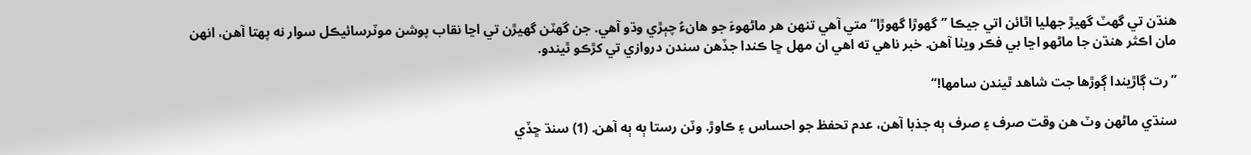هنڌن تي گهٽ گهيڙ جهليا اٿائن اتي جيڪا ”گهوڙا گهوڙا“ متي آهي تنهن هر ماڻهوءَ جو هانءُ چٻڙي وڌو آهي. جن گهٽن گهيڙن تي اڃا نقاب پوشن موٽرسائيڪل سوار نه پهتا آهن، انهن مان اڪثر هنڌن جا ماڻهو اڃا بي فڪر ويٺا آهن. خبر ناهي ته اهي ان مهل ڇا ڪندا جڏهن سندن دروازي تي کڙڪو ٿيندو.

”رت ڳاڙيندا ڳوڙها جت شاهد ٿيندن سامها!“

سنڌي ماڻهن وٽ هن وقت صرف ۽ صرف ٻه جذبا آهن، عدم تحفظ جو احساس ۽ ڪاوڙ. وٽن رستا ٻه ٻه آهن. (1) سنڌ ڇڏي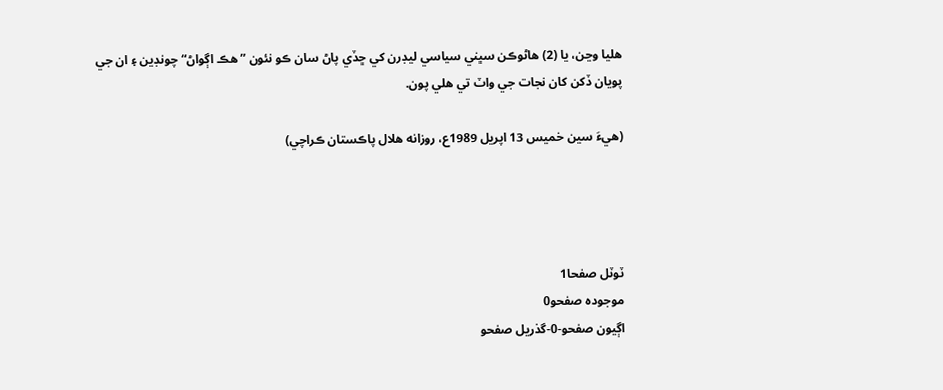هليا وڃن، يا (2) هاڻوڪن سڀني سياسي ليڊرن کي ڇڏي پاڻ سان ڪو نئون ”هڪ اڳواڻ“ چونڊين ۽ ان جي پويان ڏکن کان نجات جي واٽ تي هلي پون.

(هيءَ سين خميس 13 اپريل 1989ع، روزانه هلال پاڪستان ڪراچي)




ٽوٽل صفحا1
موجودہ صفحو0
اڳيون صفحو-0-گذريل صفحو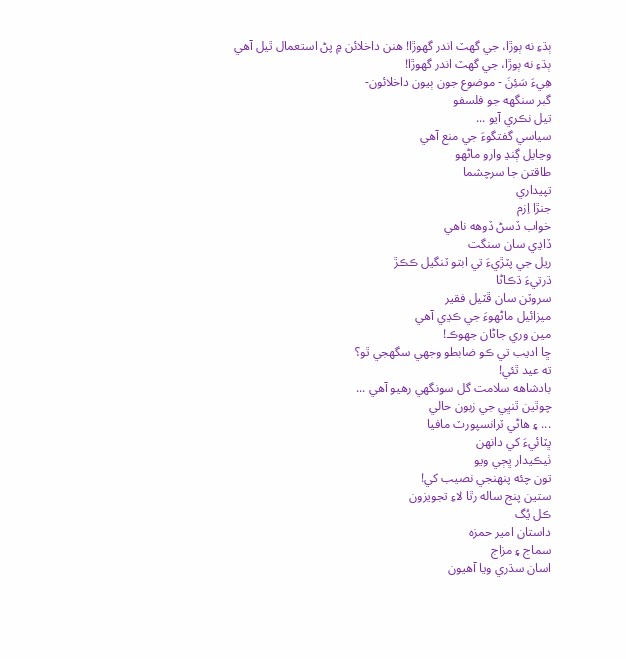ٻڌءِ نه ٻوڙا، جي گهٽ اندر گهوڙا! ھنن داخلائن ۾ پڻ استعمال ٿيل آھي
ٻڌءِ نه ٻوڙا، جي گهٽ اندر گهوڙا!
هِيءَ سَئِنَ - موضوع جون ٻيون داخلائون-
گبر سنگهه جو فلسفو
تيل نڪري آيو ...
سياسي گفتگوءَ جي منع آهي
وڃايل ڳنڍ وارو ماڻهو
طاقتن جا سرچشما
تپيداري
جنڙا اِزم
خواب ڏسڻ ڏوهه ناهي
ڏاڍي سان سنگت
ريل جي پٽڙيءَ تي ابتو ٽنگيل ڪڪڙ
ڌرتيءَ ڌڪاڻا
سروٽن سان ڦٽيل فقير
ميزائيل ماڻهوءَ جي ڪڍي آهي
مين وري جاڻان جهوڪ!
ڇا اديب تي ڪو ضابطو وجهي سگهجي ٿو؟
ته عيد ٿئي!
بادشاهه سلامت گل سونگهي رهيو آهي ...
چوٿين ٿنڀي جي زبون حالي
... ۽ هاڻي ٽرانسپورٽ مافيا
ڀٽائيءَ کي دانهن
ٺيڪيدار ڀڄي ويو
تون چئه پنهنجي نصيب کي!
ستين پنج ساله رٿا لاءِ تجويزون
ڪل يُگ
داستان امير حمزه
سماج ۽ مزاج
اسان سڌري ويا آهيون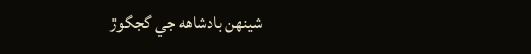شينهن بادشاهه جي گجگوڙ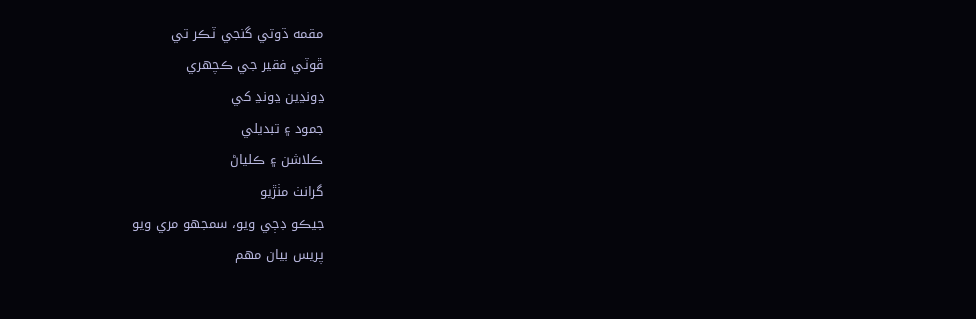مقمه ڌوتي گنجي ٽڪر تي
ڦوٽي فقير جي ڪچهري
ڍونڍين ڍونڍ کي
جمود ۽ تبديلي
ڪلاشن ۽ ڪلياڻ
گرانٺ مٺڙيو
جيڪو ڊڄي ويو، سمجهو مري ويو
پريس بيان مهم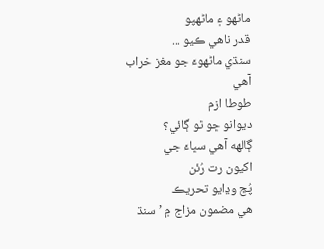ماڻهو ۽ ماڻهپو
قدر ناهي ڪيو ...
سنڌي ماڻهوءَ جو مغز خراب آهي
طوطا ازم
ديوانو ڇو ٿو ڳائي؟
ڳالهه آهي سڀاءَ جي
اکيون رت رُئن
پُڇ وڍايو تحريڪ
هي مضمون مزاج ۾ ’سنڌ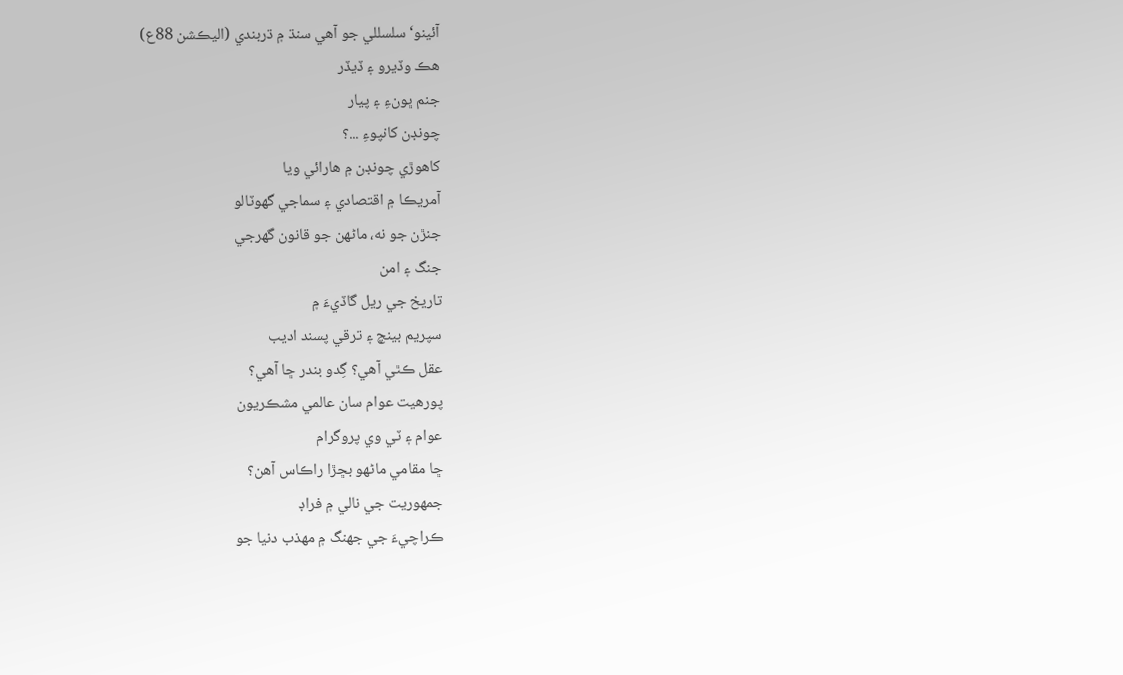آئينو‘ سلسللي جو آهي سنڌ ۾ ڌربندي (اليڪشن 88ع)
هڪ وڏيرو ۽ ڏيڏر
جنم ڀونءِ ۽ پيار
چونڊن کانپوءِ ...؟
کاهوڙي چونڊن ۾ هارائي ويا
آمريڪا ۾ اقتصادي ۽ سماجي گهوٽالو
جنڙن جو نه، ماڻهن جو قانون گهرجي
جنگ ۽ امن
تاريخ جي ريل گاڏيءَ ۾
سپريم بينچ ۽ ترقي پسند اديب
عقل ڪٿي آهي؟ گِدو بندر ڇا آهي؟
پورهيت عوام سان عالمي مشڪريون
عوام ۽ ٽي وي پروگرام
ڇا مقامي ماڻهو بڇڙا راڪاس آهن؟
جمهوريت جي نالي ۾ فراڊ
ڪراچيءَ جي جهنگ ۾ مهذب دنيا جو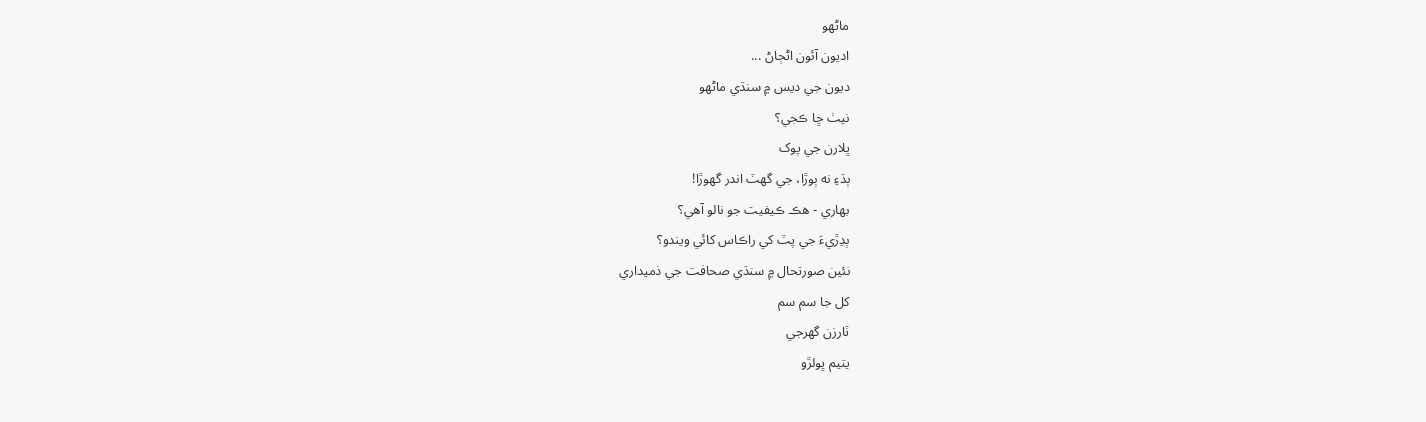ماڻهو
اديون آئون اڻڄاڻ ...
ديون جي ديس ۾ سنڌي ماڻهو
نيٺ ڇا ڪجي؟
ڀلارن جي پوک
ٻڌءِ نه ٻوڙا، جي گهٽ اندر گهوڙا!
بھاري - هڪ ڪيفيت جو نالو آهي؟
ٻڍڙيءَ جي پٽ کي راڪاس کائي ويندو؟
نئين صورتحال ۾ سنڌي صحافت جي ذميداري
کل جا سم سم
ٽارزن گهرجي
يتيم ڀولڙو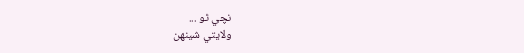نچي ٿو ...
ولايتي شينهن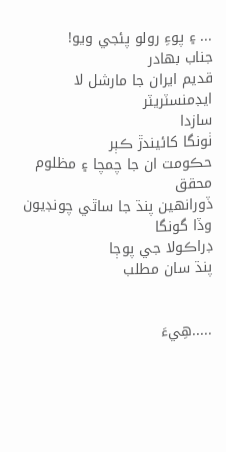... ۽ پوءِ رولو پئجي ويو!
جناب بهادر
قديم ايران جا مارشل لا ايڊمنسٽريٽر
سازدا
ٺونگا کائيندڙ ڪٻر
حڪومت ان جا چمچا ۽ مظلوم محقق
ڏورانهين پنڌ جا ساٿي چونڊيون
وڏا گونگا
ڊراڪولا جي پوڄا
پنڌ سان مطلب


.....هِيءَ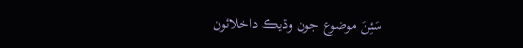سَئِنَ موضوع جون وڌيڪ داخلائون